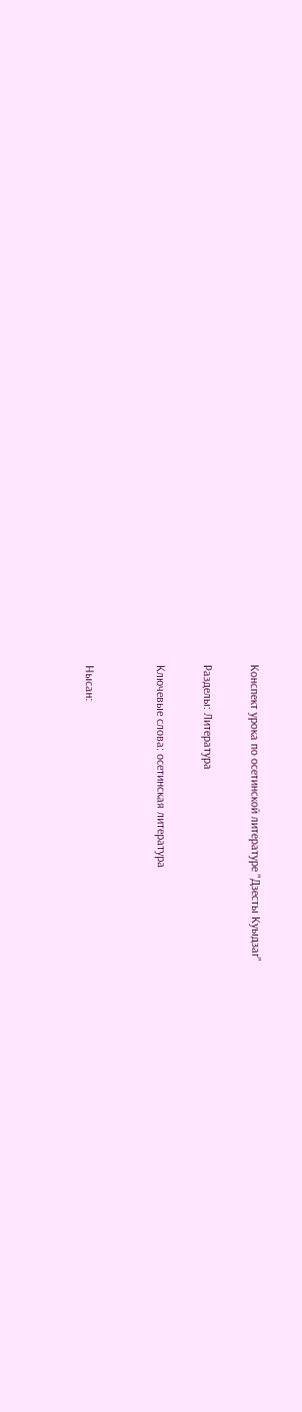Конспект урока по осетинской литературе "Дзесты Куыдзаг"

Разделы: Литература

Ключевые слова: осетинская литература


Нысан: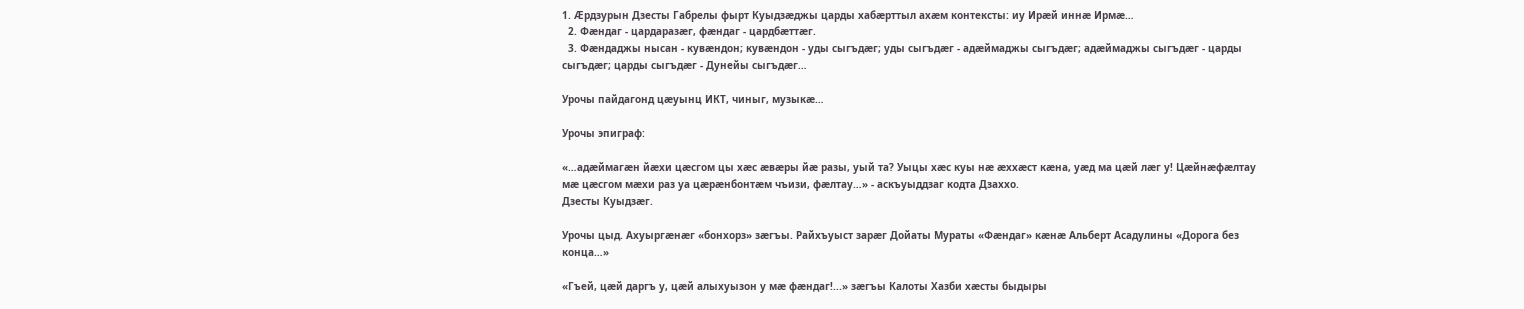1. Æрдзурын Дзесты Габрелы фырт Куыдзæджы царды хабæрттыл ахæм контексты: иу Ирæй иннæ Ирмæ…
  2. Фæндаг - цардаразæг, фæндаг - цардбæттæг.
  3. Фæндаджы нысан - кувæндон; кувæндон - уды сыгъдæг; уды сыгъдæг - адæймаджы сыгъдæг; адæймаджы сыгъдæг - царды сыгъдæг; царды сыгъдæг - Дунейы сыгъдæг…

Урочы пайдагонд цæуынц ИКТ, чиныг, музыкæ…

Урочы эпиграф:

«…адæймагæн йæхи цæсгом цы хæс æвæры йæ разы, уый та? Уыцы хæс куы нæ æххæст кæна, уæд ма цæй лæг у! Цæйнæфæлтау мæ цæсгом мæхи раз уа цæрæнбонтæм чъизи, фæлтау…» - аскъуыддзаг кодта Дзаххо.
Дзесты Куыдзæг.

Урочы цыд. Ахуыргæнæг «бонхорз» зæгъы. Райхъуыст зарæг Дойаты Мураты «Фæндаг» кæнæ Альберт Асадулины «Дорога без конца…»

«Гъей, цæй даргъ у, цæй алыхуызон у мæ фæндаг!...» зæгъы Калоты Хазби хæсты быдыры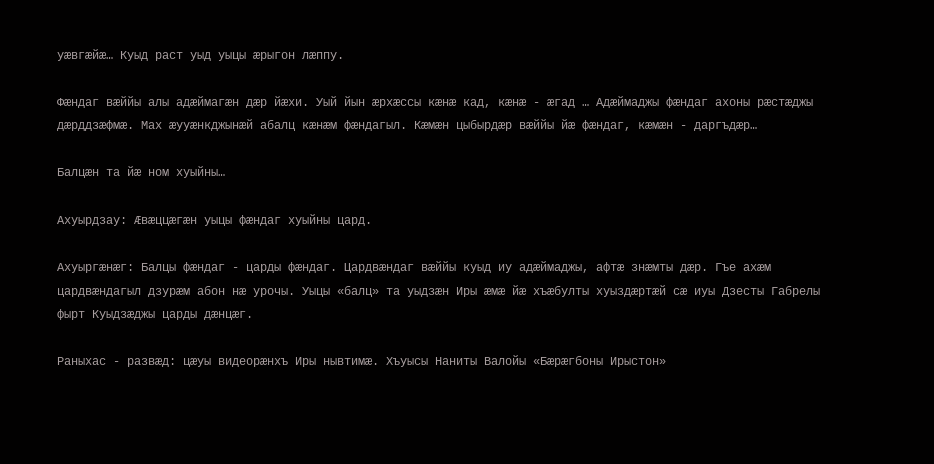уæвгæйæ… Куыд раст уыд уыцы æрыгон лæппу.

Фæндаг вæййы алы адæймагæн дæр йæхи. Уый йын æрхæссы кæнæ кад, кæнæ - æгад … Адæймаджы фæндаг ахоны рæстæджы дæрддзæфмæ. Мах æууæнкджынæй абалц кæнæм фæндагыл. Кæмæн цыбырдæр вæййы йæ фæндаг, кæмæн - даргъдæр…

Балцæн та йæ ном хуыйны…

Ахуырдзау: Æвæццæгæн уыцы фæндаг хуыйны цард.

Ахуыргæнæг: Балцы фæндаг - царды фæндаг. Цардвæндаг вæййы куыд иу адæймаджы, афтæ знæмты дæр. Гъе ахæм цардвæндагыл дзурæм абон нæ урочы. Уыцы «балц» та уыдзæн Иры æмæ йæ хъæбулты хуыздæртæй сæ иуы Дзесты Габрелы фырт Куыдзæджы царды дæнцæг.

Раныхас - развæд: цæуы видеорæнхъ Иры нывтимæ. Хъуысы Наниты Валойы «Бæрæгбоны Ирыстон»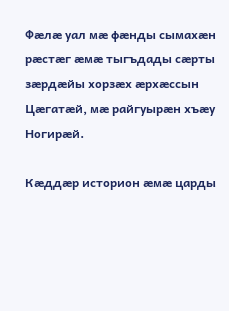Фæлæ уал мæ фæнды сымахæн рæстæг æмæ тыгъдады сæрты зæрдæйы хорзæх æрхæссын Цæгатæй, мæ райгуырæн хъæу Ногирæй.

Кæддæр историон æмæ царды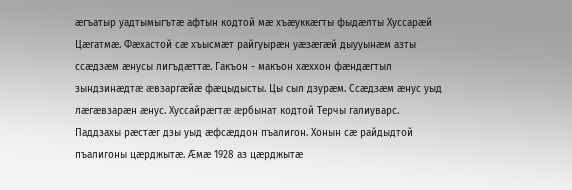æгъатыр уадтымыгътæ афтын кодтой мæ хъæуккæгты фыдæлты Хуссарæй Цæгатмæ. Фæхастой сæ хъысмæт райгуырæн уæзæгæй дыууынæм азты ссæдзæм æнусы лигъдæттæ. Гакъон - макъон хæххон фæндæгтыл зындзинæдтæ æвзаргæйæ фæцыдысты. Цы сыл дзурæм. Ссæдзæм æнус уыд лæгæвзарæн æнус. Хуссайрæгтæ æрбынат кодтой Терчы галиуварс. Паддзахы рæстæг дзы уыд æфсæддон пъалигон. Хонын сæ райдыдтой пъалигоны цæрджытæ. Æмæ 1928 аз цæрджытæ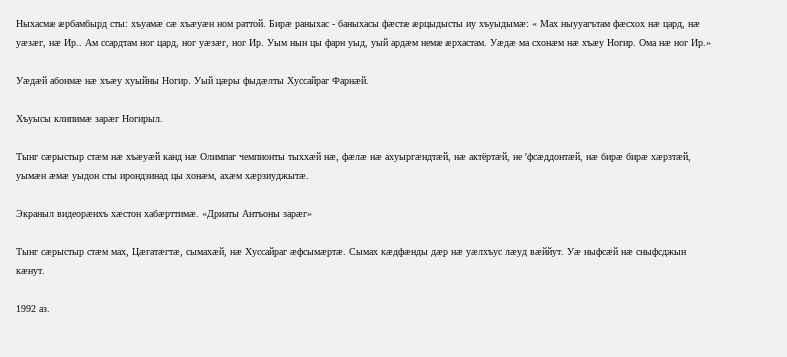Ныхасмæ æрбамбырд сты: хъуамæ сæ хъæуæн ном раттой. Бирæ раныхас - баныхасы фæстæ æрцыдысты иу хъуыдымæ: « Мах ныууагътам фæсхох нæ цард, нæ уæзæг, нæ Ир.. Ам ссардтам ног цард, ног уæзæг, ног Ир. Уым нын цы фарн уыд, уый ардæм немæ æрхастам. Уæдæ ма схонæм нæ хъæу Ногир. Ома нæ ног Ир.»

Уæдæй абонмæ нæ хъæу хуыйны Ногир. Уый цæры фыдæлты Хуссайраг Фарнæй.

Хъуысы клипимæ зарæг Ногирыл.

Тынг сæрыстыр стæм нæ хъæуæй канд нæ Олимпаг чемпионты тыххæй нæ, фæлæ нæ ахуыргæндтæй, нæ актёртæй, не ʹфсæддонтæй, нæ бирæ бирæ хæрзтæй, уымæн æмæ уыдон сты ирондзинад цы хонæм, ахæм хæрзиуджытæ.

Экраныл видеорæнхъ хæстон хабæрттимæ. «Дриаты Антъоны зарæг»

Тынг сæрыстыр стæм мах, Цæгатæгтæ, сымахæй, нæ Хуссайраг æфсымæртæ. Сымах кæдфæнды дæр нæ уæлхъус лæуд вæййут. Уæ ныфсæй нæ сныфсджын кæнут.

1992 аз.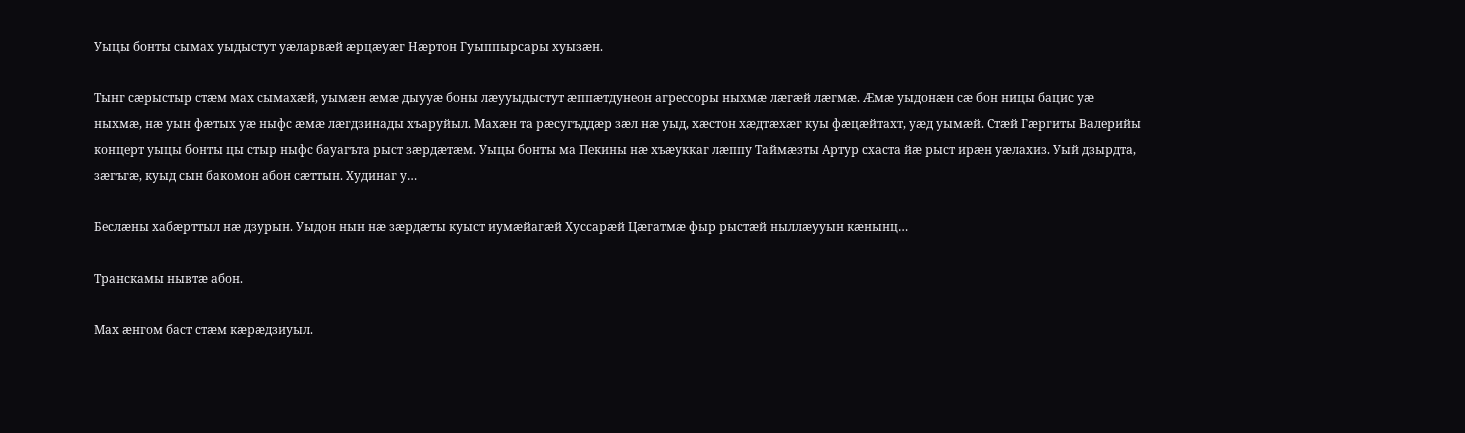Уыцы бонты сымах уыдыстут уæларвæй æрцæуæг Нæртон Гуыппырсары хуызæн.

Тынг сæрыстыр стæм мах сымахæй, уымæн æмæ дыууæ боны лæууыдыстут æппæтдунеон агрессоры ныхмæ лæгæй лæгмæ. Æмæ уыдонæн сæ бон ницы бацис уæ ныхмæ, нæ уын фæтых уæ ныфс æмæ лæгдзинады хъаруйыл. Махæн та рæсугъддæр зæл нæ уыд, хæстон хæдтæхæг куы фæцæйтахт, уæд уымæй. Стæй Гæргиты Валерийы концерт уыцы бонты цы стыр ныфс бауагъта рыст зæрдæтæм. Уыцы бонты ма Пекины нæ хъæуккаг лæппу Таймæзты Артур схаста йæ рыст ирæн уæлахиз. Уый дзырдта, зæгъгæ, куыд сын бакомон абон сæттын. Худинаг у…

Беслæны хабæрттыл нæ дзурын. Уыдон нын нæ зæрдæты куыст иумæйагæй Хуссарæй Цæгатмæ фыр рыстæй ныллæууын кæнынц…

Транскамы нывтæ абон.

Мах æнгом баст стæм кæрæдзиуыл.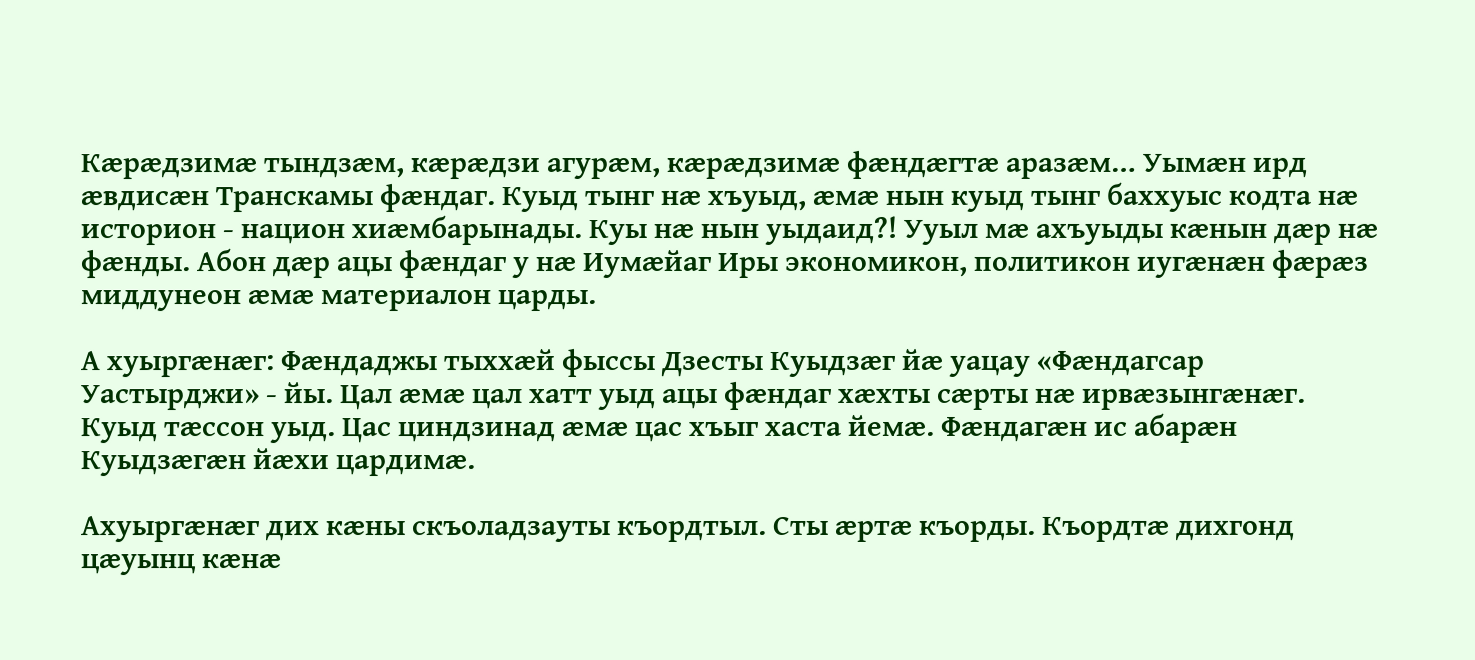Кæрæдзимæ тындзæм, кæрæдзи агурæм, кæрæдзимæ фæндæгтæ аразæм… Уымæн ирд æвдисæн Транскамы фæндаг. Куыд тынг нæ хъуыд, æмæ нын куыд тынг баххуыс кодта нæ историон - национ хиæмбарынады. Куы нæ нын уыдаид?! Ууыл мæ ахъуыды кæнын дæр нæ фæнды. Абон дæр ацы фæндаг у нæ Иумæйаг Иры экономикон, политикон иугæнæн фæрæз миддунеон æмæ материалон царды.

А хуыргæнæг: Фæндаджы тыххæй фыссы Дзесты Куыдзæг йæ уацау «Фæндагсар Уастырджи» - йы. Цал æмæ цал хатт уыд ацы фæндаг хæхты сæрты нæ ирвæзынгæнæг. Куыд тæссон уыд. Цас циндзинад æмæ цас хъыг хаста йемæ. Фæндагæн ис абарæн Куыдзæгæн йæхи цардимæ.

Ахуыргæнæг дих кæны скъоладзауты къордтыл. Сты æртæ къорды. Къордтæ дихгонд цæуынц кæнæ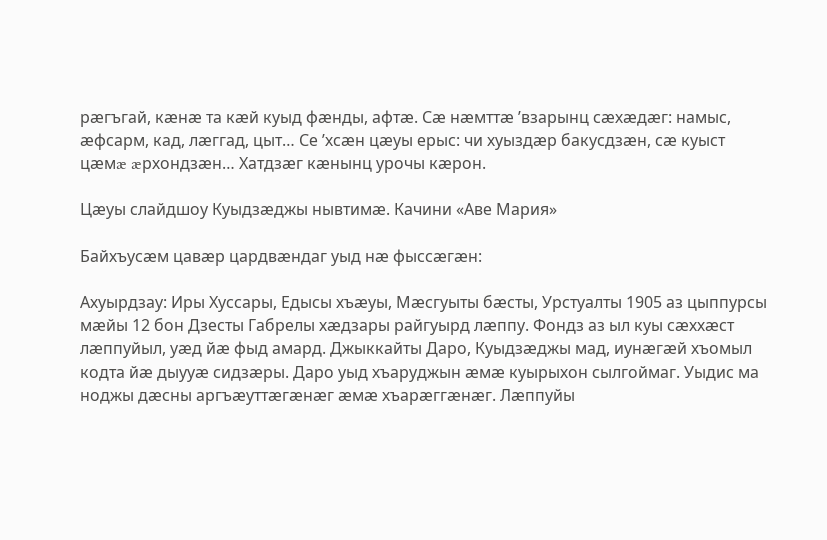рæгъгай, кæнæ та кæй куыд фæнды, афтæ. Сæ нæмттæ ʹвзарынц сæхæдæг: намыс, æфсарм, кад, лæггад, цыт… Се ʹхсæн цæуы ерыс: чи хуыздæр бакусдзæн, сæ куыст цæмæ æрхондзæн… Хатдзæг кæнынц урочы кæрон.

Цæуы слайдшоу Куыдзæджы нывтимæ. Качини «Аве Мария»

Байхъусæм цавæр цардвæндаг уыд нæ фыссæгæн:

Ахуырдзау: Иры Хуссары, Едысы хъæуы, Мæсгуыты бæсты, Урстуалты 1905 аз цыппурсы
мæйы 12 бон Дзесты Габрелы хæдзары райгуырд лæппу. Фондз аз ыл куы сæххæст лæппуйыл, уæд йæ фыд амард. Джыккайты Даро, Куыдзæджы мад, иунæгæй хъомыл кодта йæ дыууæ сидзæры. Даро уыд хъаруджын æмæ куырыхон сылгоймаг. Уыдис ма ноджы дæсны аргъæуттæгæнæг æмæ хъарæггæнæг. Лæппуйы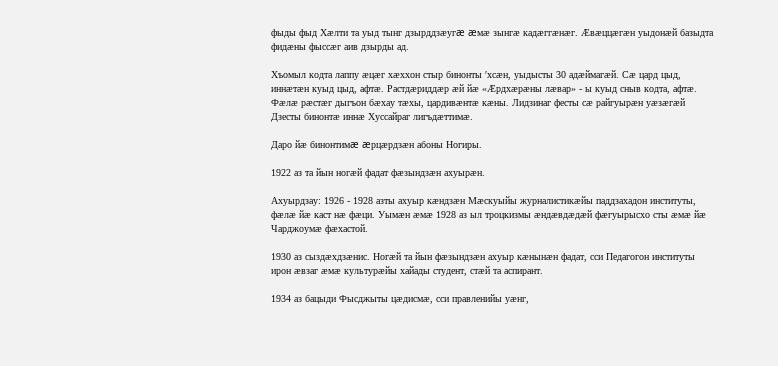фыды фыд Хæлти та уыд тынг дзырддзæугæ æмæ зынгæ кадæггæнæг. Æвæццæгæн уыдонæй базыдта фидæны фыссæг аив дзырды ад.

Хъомыл кодта лаппу æцæг хæххон стыр бинонты ʹхсæн, уыдысты 30 адæймагæй. Сæ цард цыд, иннæтæн куыд цыд, афтæ. Растдæриддæр æй йæ «Æрдхæрæны лæвар» - ы куыд сныв кодта, афтæ. Фæлæ рæстæг дыгъон бæхау тæхы, цардивæнтæ кæны. Лидзинаг фесты сæ райгуырæн уæзæгæй Дзесты бинонтæ иннæ Хуссайраг лигъдæттимæ.

Даро йæ бинонтимæ æрцæрдзæн абоны Ногиры.

1922 аз та йын ногæй фадат фæзындзæн ахуырæн.

Ахуырдзау: 1926 - 1928 азты ахуыр кæндзæн Мæскуыйы журналистикæйы паддзахадон институты, фæлæ йæ каст нæ фæци. Уымæн æмæ 1928 аз ыл троцкизмы æндæвдæдæй фæгуырысхо сты æмæ йæ Чарджоумæ фæхастой.

1930 аз сыздæхдзæнис. Ногæй та йын фæзындзæн ахуыр кæнынæн фадат, сси Педагогон институты ирон æвзаг æмæ культурæйы хайады студент, стæй та аспирант.

1934 аз бацыди Фысджыты цæдисмæ, сси правленийы уæнг,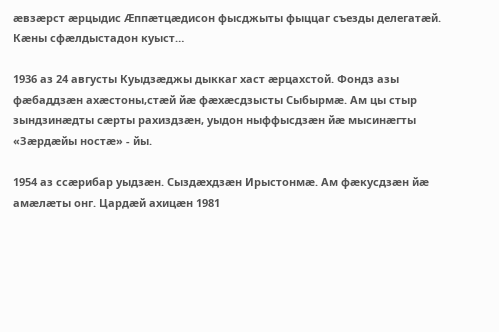æвзæрст æрцыдис Æппæтцæдисон фысджыты фыццаг съезды делегатæй. Кæны сфæлдыстадон куыст…

1936 аз 24 августы Куыдзæджы дыккаг хаст æрцахстой. Фондз азы фæбаддзæн ахæстоны,стæй йæ фæхæсдзысты Сыбырмæ. Ам цы стыр зындзинæдты сæрты рахиздзæн, уыдон ныффысдзæн йæ мысинæгты «Зæрдæйы ностæ» - йы.

1954 аз ссæрибар уыдзæн. Сыздæхдзæн Ирыстонмæ. Ам фæкусдзæн йæ амæлæты онг. Цардæй ахицæн 1981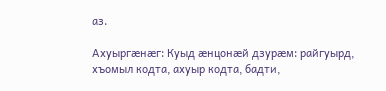аз.

Ахуыргæнæг: Куыд æнцонæй дзурæм: райгуырд, хъомыл кодта, ахуыр кодта, бадти,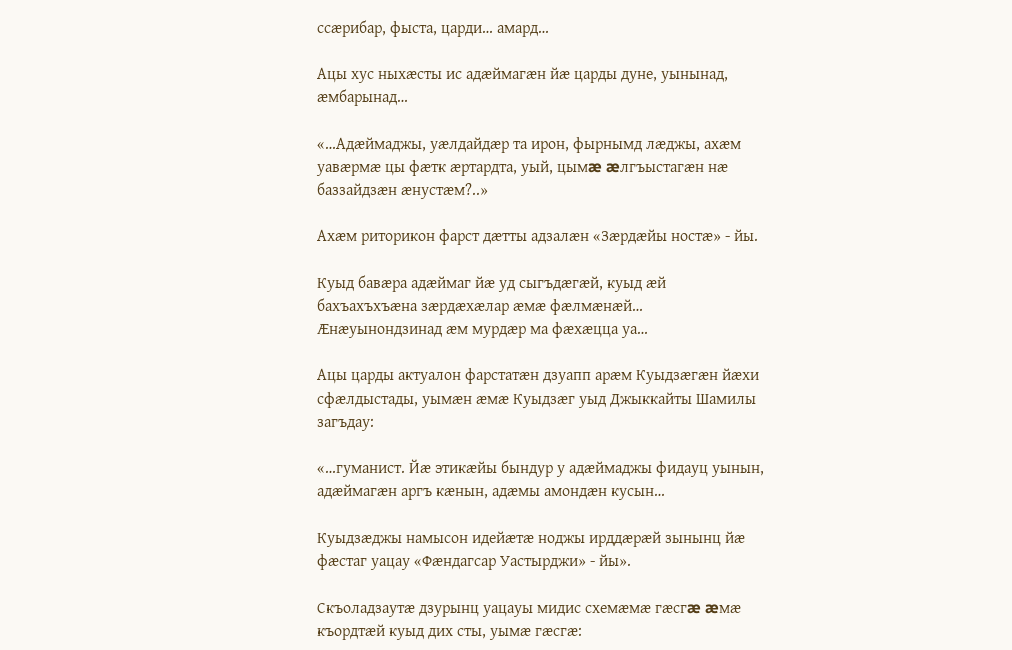ссæрибар, фыста, царди… амард…

Ацы хус ныхæсты ис адæймагæн йæ царды дуне, уынынад, æмбарынад…

«…Адæймаджы, уæлдайдæр та ирон, фырнымд лæджы, ахæм уавæрмæ цы фæтк æртардта, уый, цымæ æлгъыстагæн нæ баззайдзæн æнустæм?..»

Ахæм риторикон фарст дæтты адзалæн «Зæрдæйы ностæ» - йы.

Куыд бавæра адæймаг йæ уд сыгъдæгæй, куыд æй бахъахъхъæна зæрдæхæлар æмæ фæлмæнæй… Æнæуынондзинад æм мурдæр ма фæхæцца уа…

Ацы царды актуалон фарстатæн дзуапп арæм Куыдзæгæн йæхи сфæлдыстады, уымæн æмæ Куыдзæг уыд Джыккайты Шамилы загъдау:

«…гуманист. Йæ этикæйы бындур у адæймаджы фидауц уынын, адæймагæн аргъ кæнын, адæмы амондæн кусын…

Куыдзæджы намысон идейæтæ ноджы ирддæрæй зынынц йæ фæстаг уацау «Фæндагсар Уастырджи» - йы».

Скъоладзаутæ дзурынц уацауы мидис схемæмæ гæсгæ æмæ къордтæй куыд дих сты, уымæ гæсгæ: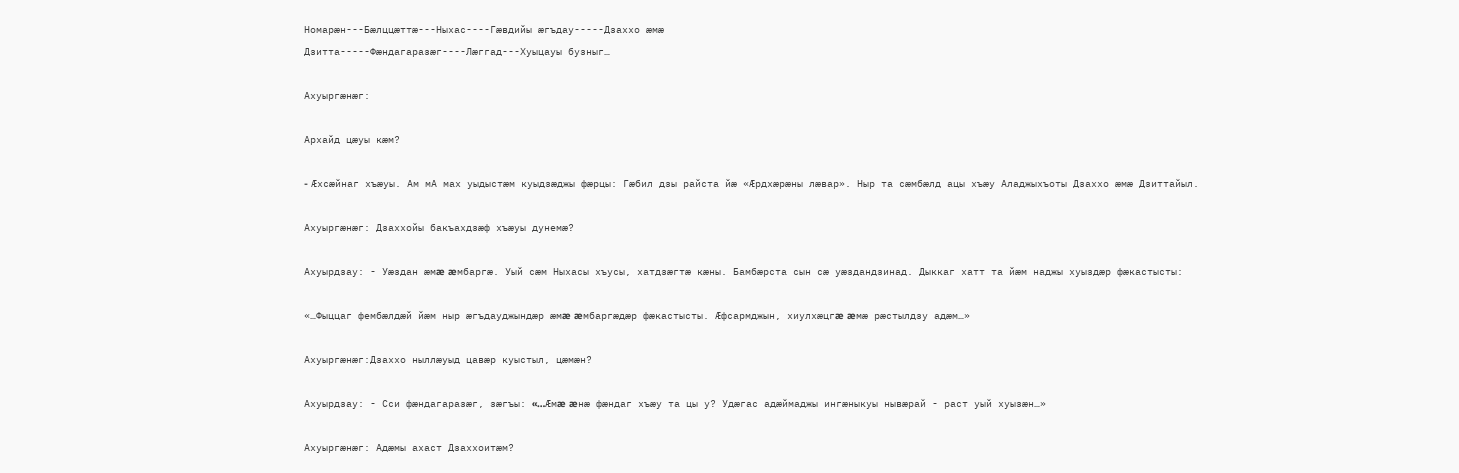Номарæн---Бæлццæттæ---Ныхас----Гæвдийы æгъдау-----Дзаххо æмæ
Дзитта-----Фæндагаразæг----Лæггад---Хуыцауы бузныг…

Ахуыргæнæг:

Архайд цæуы кæм?

- Æхсæйнаг хъæуы. Ам мА мах уыдыстæм куыдзæджы фæрцы: Гæбил дзы райста йæ «Æрдхæрæны лæвар». Ныр та сæмбæлд ацы хъæу Аладжыхъоты Дзаххо æмæ Дзиттайыл.

Ахуыргæнæг: Дзаххойы бакъахдзæф хъæуы дунемæ?

Ахуырдзау: - Уæздан æмæ æмбаргæ. Уый сæм Ныхасы хъусы, хатдзæгтæ кæны. Бамбæрста сын сæ уæздандзинад. Дыккаг хатт та йæм наджы хуыздæр фæкастысты:

«…Фыццаг фембæлдæй йæм ныр æгъдауджындæр æмæ æмбаргæдæр фæкастысты. Æфсармджын, хиулхæцгæ æмæ рæстылдзу адæм…»

Ахуыргæнæг:Дзаххо ныллæуыд цавæр куыстыл, цæмæн?

Ахуырдзау: - Сси фæндагаразæг, зæгъы: «…Æмæ æнæ фæндаг хъæу та цы у? Удæгас адæймаджы ингæныкуы нывæрай - раст уый хуызæн…»

Ахуыргæнæг: Адæмы ахаст Дзаххоитæм?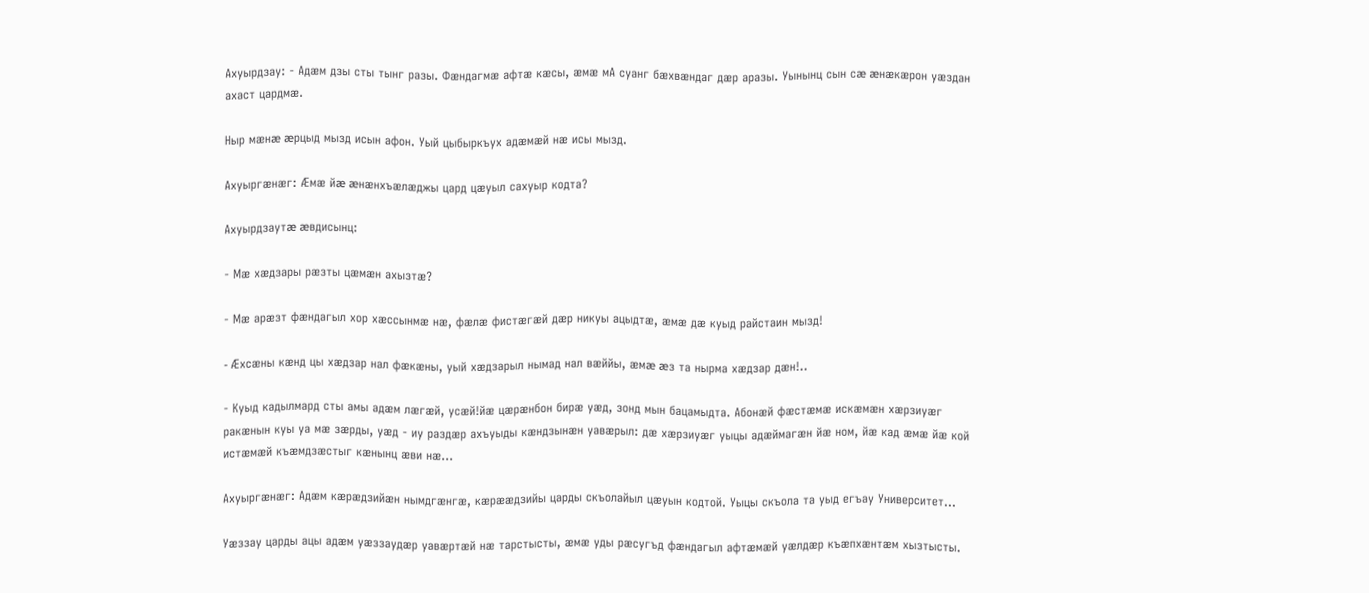Ахуырдзау: - Адæм дзы сты тынг разы. Фæндагмæ афтæ кæсы, æмæ мА суанг бæхвæндаг дæр аразы. Уынынц сын сæ æнæкæрон уæздан ахаст цардмæ.

Ныр мæнæ æрцыд мызд исын афон. Уый цыбыркъух адæмæй нæ исы мызд.

Ахуыргæнæг: Æмæ йæ æнæнхъæлæджы цард цæуыл сахуыр кодта?

Ахуырдзаутæ æвдисынц:

- Мæ хæдзары рæзты цæмæн ахызтæ?

- Мæ арæзт фæндагыл хор хæссынмæ нæ, фæлæ фистæгæй дæр никуы ацыдтæ, æмæ дæ куыд райстаин мызд!

- Æхсæны кæнд цы хæдзар нал фæкæны, уый хæдзарыл нымад нал вæййы, æмæ æз та нырма хæдзар дæн!..

- Куыд кадылмард сты амы адæм лæгæй, усæй!йæ цæрæнбон бирæ уæд, зонд мын бацамыдта. Абонæй фæстæмæ искæмæн хæрзиуæг ракæнын куы уа мæ зæрды, уæд - иу раздæр ахъуыды кæндзынæн уавæрыл: дæ хæрзиуæг уыцы адæймагæн йæ ном, йæ кад æмæ йæ кой истæмæй къæмдзæстыг кæнынц æви нæ…

Ахуыргæнæг: Адæм кæрæдзийæн нымдгæнгæ, кæрææдзийы царды скъолайыл цæуын кодтой. Уыцы скъола та уыд егъау Университет…

Уæззау царды ацы адæм уæззаудæр уавæртæй нæ тарстысты, æмæ уды рæсугъд фæндагыл афтæмæй уæлдæр къæпхæнтæм хызтысты.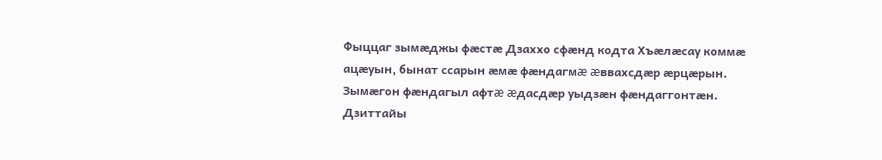Фыццаг зымæджы фæстæ Дзаххо сфæнд кодта Хъæлæсау коммæ ацæуын, бынат ссарын æмæ фæндагмæ æввахсдæр æрцæрын. Зымæгон фæндагыл афтæ æдасдæр уыдзæн фæндаггонтæн. Дзиттайы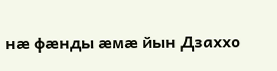нæ фæнды æмæ йын Дзаххо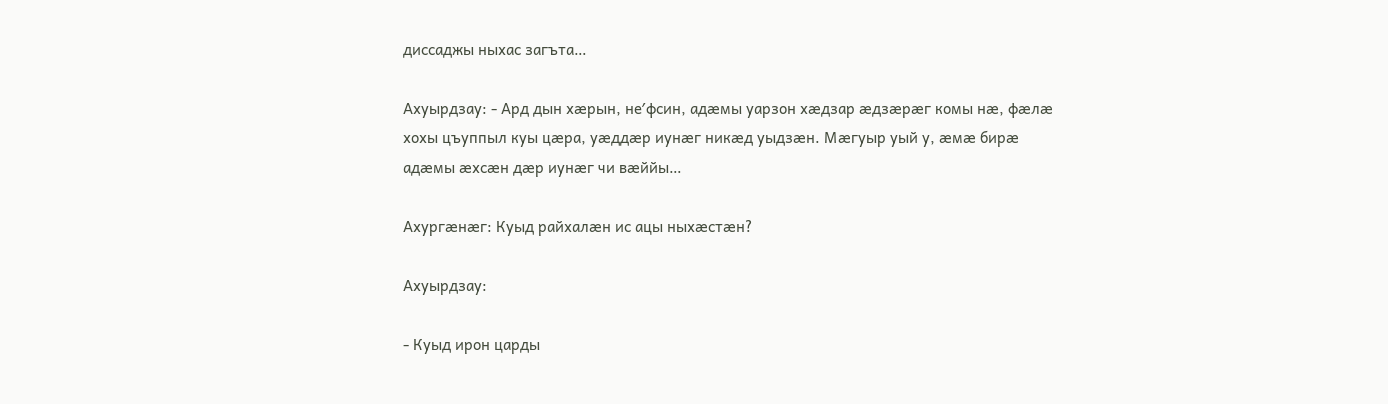диссаджы ныхас загъта…

Ахуырдзау: - Ард дын хæрын, неʹфсин, адæмы уарзон хæдзар æдзæрæг комы нæ, фæлæ хохы цъуппыл куы цæра, уæддæр иунæг никæд уыдзæн. Мæгуыр уый у, æмæ бирæ адæмы æхсæн дæр иунæг чи вæййы…

Ахургæнæг: Куыд райхалæн ис ацы ныхæстæн?

Ахуырдзау:

- Куыд ирон царды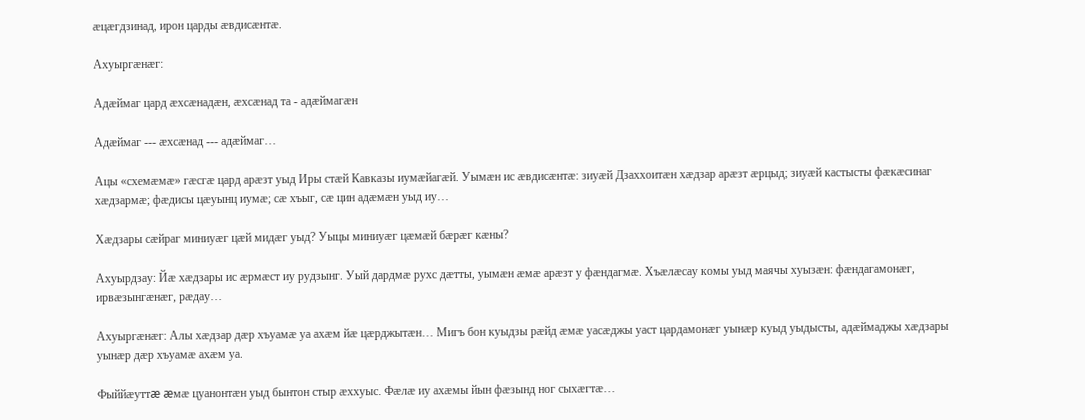æцæгдзинад, ирон царды æвдисæнтæ.

Ахуыргæнæг:

Адæймаг цард æхсæнадæн, æхсæнад та - адæймагæн

Адæймаг --- æхсæнад --- адæймаг…

Ацы «схемæмæ» гæсгæ цард арæзт уыд Иры стæй Кавказы иумæйагæй. Уымæн ис æвдисæнтæ: зиуæй Дзаххоитæн хæдзар арæзт æрцыд; зиуæй кастысты фæкæсинаг хæдзармæ; фæдисы цæуынц иумæ; сæ хъыг, сæ цин адæмæн уыд иу…

Хæдзары сæйраг миниуæг цæй мидæг уыд? Уыцы миниуæг цæмæй бæрæг кæны?

Ахуырдзау: Йæ хæдзары ис æрмæст иу рудзынг. Уый дардмæ рухс дæтты, уымæн æмæ арæзт у фæндагмæ. Хъæлæсау комы уыд маячы хуызæн: фæндагамонæг, ирвæзынгæнæг, рæдау…

Ахуыргæнæг: Алы хæдзар дæр хъуамæ уа ахæм йæ цæрджытæн… Мигъ бон куыдзы рæйд æмæ уасæджы уаст цардамонæг уынæр куыд уыдысты, адæймаджы хæдзары уынæр дæр хъуамæ ахæм уа.

Фыййæуттæ æмæ цуанонтæн уыд бынтон стыр æххуыс. Фæлæ иу ахæмы йын фæзынд ног сыхæгтæ…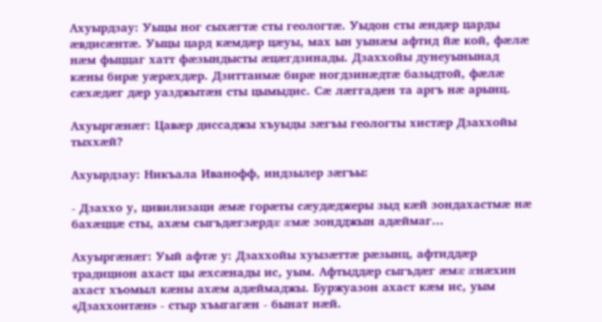Ахуырдзау: Уыцы ног сыхæгтæ сты геологтæ. Уыдон сты æндæр царды æвдисæнтæ. Уыцы цард кæмдæр цæуы, мах ын уынæм афтид йæ кой, фæлæ нæм фыццаг хатт фæзындысты æцæгдзинады. Дзаххойы дунеуынынад кæны бирæ уæрæхдæр. Дзиттаимæ бирæ ногдзинæдтæ базыдтой, фæлæ сæхæдæг дæр уазджытæн сты цымыдис. Сæ лæггадæн та аргъ нæ арынц.

Ахуыргæнæг: Цавæр диссаджы хъуыды зæгъы геологты хистæр Дзаххойы тыххæй?

Ахуырдзау: Никъала Иванофф, индзылер зæгъы:

- Дзаххо у, цивилизаци æмæ горæты сæудæджеры зыд кæй зондахастмæ нæ бахæццæ сты, ахæм сыгъдæгзæрдæ æмæ зондджын адæймаг…

Ахуыргæнæг: Уый афтæ у: Дзаххойы хуызæттæ рæзынц, афтиддæр традицион ахаст цы æхсæнады ис, уым. Афтыддæр сыгъдæг æмæ æнæхин ахаст хъомыл кæны ахæм адæймаджы. Буржуазон ахаст кæм ис, уым «Дзаххоитæн» - стыр хъыгагæн - бынат нæй.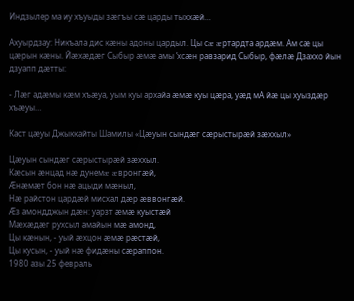Индзылер ма иу хъуыды зæгъы сæ царды тыххæй…

Ахуырдзау: Никъала дис кæны адоны цардыл. Цы сæ æртардта ардæм. Ам сæ цы цæрын кæны. Йæхæдæг Сыбыр æмæ амы ʹхсæн равзарид Сыбыр, фæлæ Дзаххо йын дзуапп дæтты:

- Лæг адæмы кæм хъæуа, уым куы архайа æмæ куы цæра, уæд мА йæ цы хуыздæр хъæуы…

Каст цæуы Джыккайты Шамилы «Цæуын сындæг сæрыстырæй зæххыл»

Цæуын сындæг сæрыстырæй зæххыл.
Кæсын æнцад нæ дунемæ æвронгæй,
Æнæмæт бон нæ ацыди мæныл,
Нæ райстон цардæй мисхал дæр æввонгæй.
Æз амондджын дæн: уарзт æмæ куыстæй
Мæхæдæг рухсыл амайын мæ амонд,
Цы кæнын, - уый æхцон æмæ рæстæй,
Цы кусын, - уый нæ фидæны сæраппон.
1980 азы 25 февраль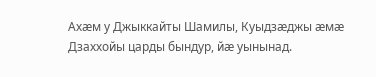Ахæм у Джыккайты Шамилы, Куыдзæджы æмæ Дзаххойы царды бындур, йæ уынынад.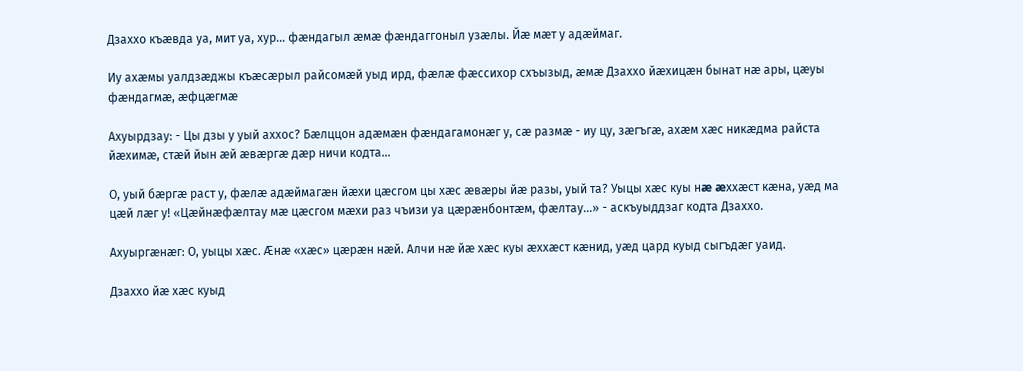Дзаххо къæвда уа, мит уа, хур… фæндагыл æмæ фæндаггоныл узæлы. Йæ мæт у адæймаг.

Иу ахæмы уалдзæджы къæсæрыл райсомæй уыд ирд, фæлæ фæссихор схъызыд, æмæ Дзаххо йæхицæн бынат нæ ары, цæуы фæндагмæ, æфцæгмæ

Ахуырдзау: - Цы дзы у уый аххос? Бæлццон адæмæн фæндагамонæг у, сæ размæ - иу цу, зæгъгæ, ахæм хæс никæдма райста йæхимæ, стæй йын æй æвæргæ дæр ничи кодта…

О, уый бæргæ раст у, фæлæ адæймагæн йæхи цæсгом цы хæс æвæры йæ разы, уый та? Уыцы хæс куы нæ æххæст кæна, уæд ма цæй лæг у! «Цæйнæфæлтау мæ цæсгом мæхи раз чъизи уа цæрæнбонтæм, фæлтау…» - аскъуыддзаг кодта Дзаххо.

Ахуыргæнæг: О, уыцы хæс. Æнæ «хæс» цæрæн нæй. Алчи нæ йæ хæс куы æххæст кæнид, уæд цард куыд сыгъдæг уаид.

Дзаххо йæ хæс куыд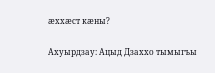æххæст кæны?

Ахуырдзау: Ацыд Дзаххо тымыгъы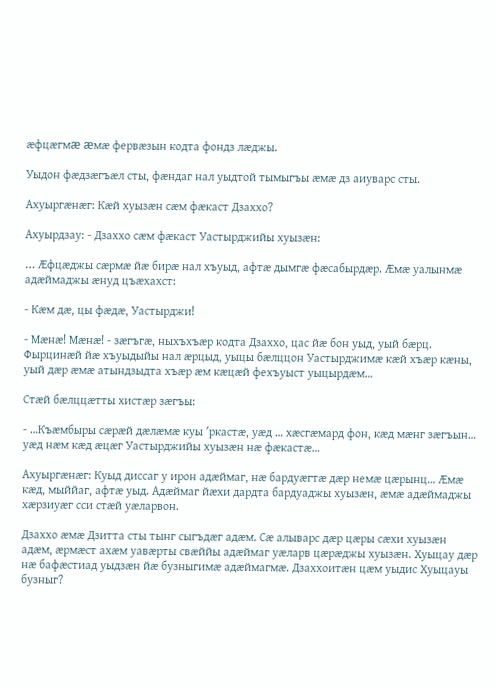æфцæгмæ æмæ фервæзын кодта фондз лæджы.

Уыдон фæдзæгъæл сты, фæндаг нал уыдтой тымыгъы æмæ дз аиуварс сты.

Ахуыргæнæг: Кæй хуызæн сæм фæкаст Дзаххо?

Ахуырдзау: - Дзаххо сæм фæкаст Уастырджийы хуызæн:

… Æфцæджы сæрмæ йæ бирæ нал хъуыд, афтæ дымгæ фæсабырдæр. Æмæ уалынмæ адæймаджы æнуд цъæхахст:

- Кæм дæ, цы фæдæ, Уастырджи!

- Мæнæ! Мæнæ! - зæгъгæ, ныхъхъæр кодта Дзаххо, цас йæ бон уыд, уый бæрц. Фырцинæй йæ хъуыдыйы нал æрцыд, уыцы бæлццон Уастырджимæ кæй хъæр кæны, уый дæр æмæ атындзыдта хъæр æм кæцæй фехъуыст уыцырдæм…

Стæй бæлццæтты хистæр зæгъы:

- …Къæмбыры сæрæй дæлæмæ куы ʹркастæ, уæд … хæсгæмард фон, кæд мæнг зæгъын… уæд нæм кæд æцæг Уастырджийы хуызæн нæ фæкастæ…

Ахуыргæнæг: Куыд диссаг у ирон адæймаг, нæ бардуæгтæ дæр немæ цæрынц… Æмæ кæд, мыййаг, афтæ уыд. Адæймаг йæхи дардта бардуаджы хуызæн, æмæ адæймаджы хæрзиуæг сси стæй уæларвон.

Дзаххо æмæ Дзитта сты тынг сыгъдæг адæм. Сæ алыварс дæр цæры сæхи хуызæн адæм, æрмæст ахæм уавæрты свæййы адæймаг уæларв цæрæджы хуызæн. Хуыцау дæр нæ бафæстиад уыдзæн йæ бузныгимæ адæймагмæ. Дзаххоитæн цæм уыдис Хуыцауы бузныг?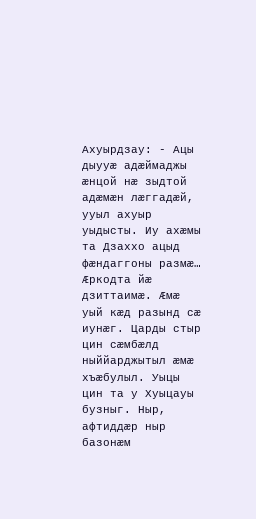Ахуырдзау: - Ацы дыууæ адæймаджы æнцой нæ зыдтой адæмæн лæггадæй, ууыл ахуыр уыдысты. Иу ахæмы та Дзаххо ацыд фæндаггоны размæ… Æркодта йæ дзиттаимæ. Æмæ уый кæд разынд сæ иунæг. Царды стыр цин сæмбæлд ныййарджытыл æмæ хъæбулыл. Уыцы цин та у Хуыцауы бузныг. Ныр, афтиддæр ныр базонæм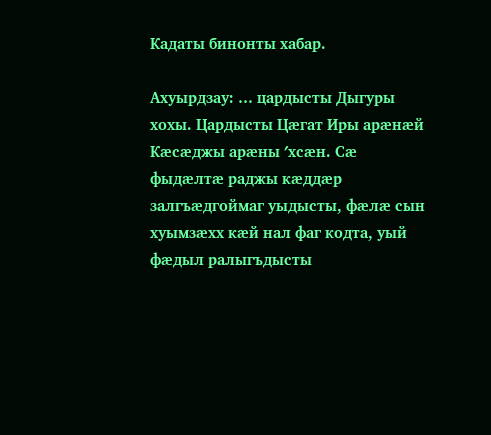Кадаты бинонты хабар.

Ахуырдзау: … цардысты Дыгуры хохы. Цардысты Цæгат Иры арæнæй Кæсæджы арæны ʹхсæн. Сæ фыдæлтæ раджы кæддæр залгъæдгоймаг уыдысты, фæлæ сын хуымзæхх кæй нал фаг кодта, уый фæдыл ралыгъдысты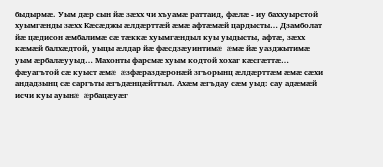быдырмæ. Уым дæр сын йæ зæхх чи хъуамæ раттаид, фæлæ - иу баххуырстой хуымгæнды зæхх Кæсæджы æлдæрттæй æмæ афтæмæй цардысты… Дзамболат йæ цæдисон æмбалимæ сæ тæккæ хуымгæндыл куы уыдысты, афтæ, зæхх кæмæй балхæдтой, уыцы æлдар йæ фæсдзæуинтимæ æмæ йæ уазджытимæ уым æрбалæууыд… Махонты фарсмæ хуым кодтой хохаг кæсгæттæ… фæуагътой сæ куыст æмæ æзфæраздæронæй згъорынц æлдæрттæм æмæ сæхи андадзынц сæ саргъты æгъдæнцæйттыл. Ахæм æгъдау сæм уыд: сау адæмæй исчи куы ауынæ æрбацæуæг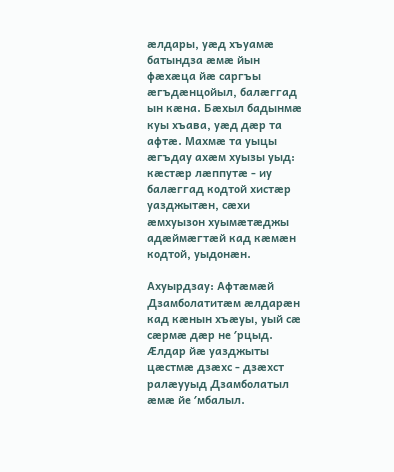æлдары, уæд хъуамæ батындза æмæ йын фæхæца йæ саргъы æгъдæнцойыл, балæггад ын кæна. Бæхыл бадынмæ куы хъава, уæд дæр та афтæ. Махмæ та уыцы æгъдау ахæм хуызы уыд: кæстæр лæппутæ - иу балæггад кодтой хистæр уазджытæн, сæхи æмхуызон хуымæтæджы адæймæгтæй кад кæмæн кодтой, уыдонæн.

Ахуырдзау: Афтæмæй Дзамболатитæм æлдарæн кад кæнын хъæуы, уый сæ сæрмæ дæр не ʹрцыд. Æлдар йæ уазджыты цæстмæ дзæхс - дзæхст ралæууыд Дзамболатыл æмæ йе ʹмбалыл.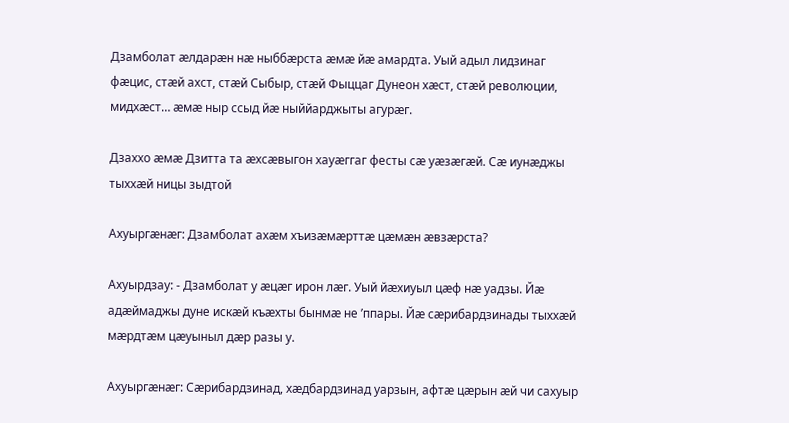Дзамболат æлдарæн нæ ныббæрста æмæ йæ амардта. Уый адыл лидзинаг фæцис, стæй ахст, стæй Сыбыр, стæй Фыццаг Дунеон хæст, стæй революции, мидхæст… æмæ ныр ссыд йæ ныййарджыты агурæг.

Дзаххо æмæ Дзитта та æхсæвыгон хауæггаг фесты сæ уæзæгæй. Сæ иунæджы тыххæй ницы зыдтой

Ахуыргæнæг: Дзамболат ахæм хъизæмæрттæ цæмæн æвзæрста?

Ахуырдзау: - Дзамболат у æцæг ирон лæг. Уый йæхиуыл цæф нæ уадзы. Йæ адæймаджы дуне искæй къæхты бынмæ не ʹппары. Йæ сæрибардзинады тыххæй мæрдтæм цæуыныл дæр разы у.

Ахуыргæнæг: Сæрибардзинад, хæдбардзинад уарзын, афтæ цæрын æй чи сахуыр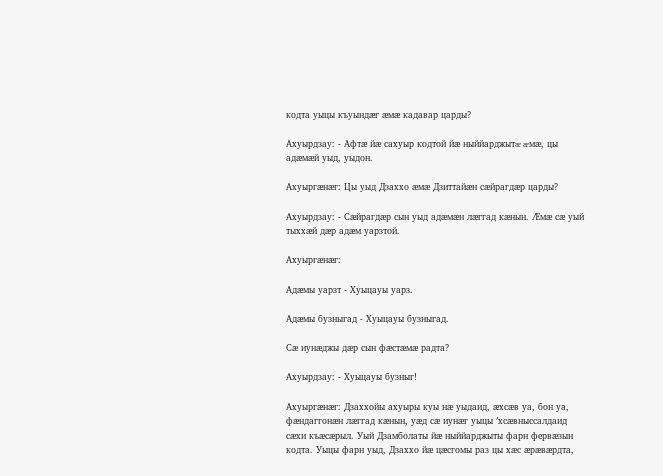кодта уыцы къуындæг æмæ кадавар царды?

Ахуырдзау: - Афтæ йæ сахуыр кодтой йæ ныййарджытæ æмæ, цы адæмæй уыд, уыдон.

Ахуыргæнæг: Цы уыд Дзаххо æмæ Дзиттайæн сæйрагдæр царды?

Ахуырдзау: - Сæйрагдæр сын уыд адæмæн лæггад кæнын. Æмæ сæ уый тыххæй дæр адæм уарзтой.

Ахуыргæнæг:

Адæмы уарзт - Хуыцауы уарз.

Адæмы бузныгад - Хуыцауы бузныгад.

Сæ иунæджы дæр сын фæстæмæ радта?

Ахуырдзау: - Хуыцауы бузныг!

Ахуыргæнæг: Дзаххойы ахуыры куы нæ уыдаид, æхсæв уа, бон уа, фæндаггонæн лæггад кæнын, уæд сæ иунæг уыцы ʹхсæвныссалдаид сæхи къæсæрыл. Уый Дзамболаты йæ ныййарджыты фарн фервæзын кодта. Уыцы фарн уыд, Дзаххо йæ цæсгомы раз цы хæс æрæвæрдта,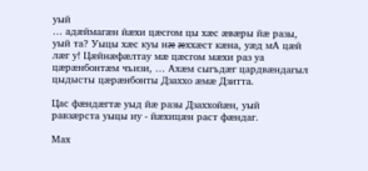уый
… адæймагæн йæхи цæсгом цы хæс æвæры йæ разы, уый та? Уыцы хæс куы нæ æххæст кæна, уæд мА цæй лæг у! Цæйнæфæлтау мæ цæсгом мæхи раз уа цæрæнбонтæм чъизи, … Ахæм сыгъдæг цардвæндагыл цыдысты цæрæнбонты Дзаххо æмæ Дзитта.

Цас фæндæгтæ уыд йæ разы Дзаххойæн, уый равзæрста уыцы иу - йæхицæн раст фæндаг.

Мах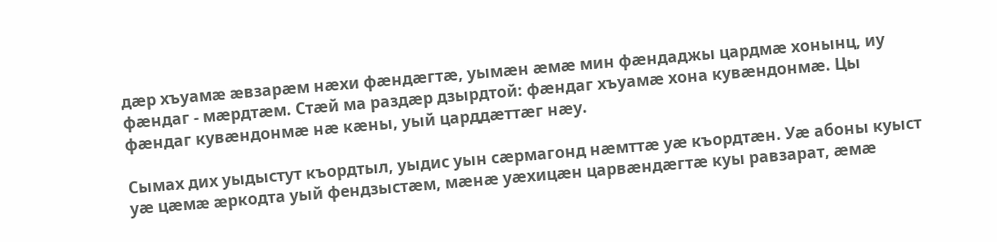дæр хъуамæ æвзарæм нæхи фæндæгтæ, уымæн æмæ мин фæндаджы цардмæ хонынц, иу фæндаг - мæрдтæм. Стæй ма раздæр дзырдтой: фæндаг хъуамæ хона кувæндонмæ. Цы фæндаг кувæндонмæ нæ кæны, уый царддæттæг нæу.

Сымах дих уыдыстут къордтыл, уыдис уын сæрмагонд нæмттæ уæ къордтæн. Уæ абоны куыст уæ цæмæ æркодта уый фендзыстæм, мæнæ уæхицæн царвæндæгтæ куы равзарат, æмæ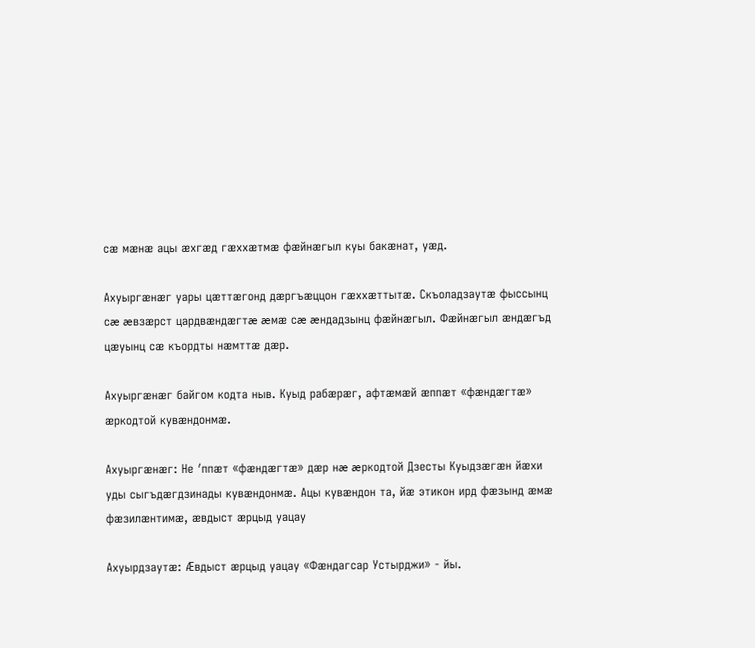сæ мæнæ ацы æхгæд гæххæтмæ фæйнæгыл куы бакæнат, уæд.

Ахуыргæнæг уары цæттæгонд дæргъæццон гæххæттытæ. Скъоладзаутæ фыссынц сæ æвзæрст цардвæндæгтæ æмæ сæ æндадзынц фæйнæгыл. Фæйнæгыл æндæгъд цæуынц сæ къордты нæмттæ дæр.

Ахуыргæнæг байгом кодта ныв. Куыд рабæрæг, афтæмæй æппæт «фæндæгтæ» æркодтой кувæндонмæ.

Ахуыргæнæг: Не ʹппæт «фæндæгтæ» дæр нæ æркодтой Дзесты Куыдзæгæн йæхи уды сыгъдæгдзинады кувæндонмæ. Ацы кувæндон та, йæ этикон ирд фæзынд æмæ фæзилæнтимæ, æвдыст æрцыд уацау

Ахуырдзаутæ: Æвдыст æрцыд уацау «Фæндагсар Устырджи» - йы.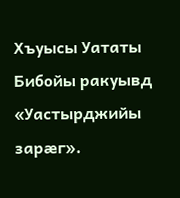Хъуысы Уататы Бибойы ракуывд «Уастырджийы зарæг».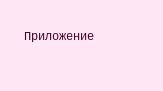Приложение